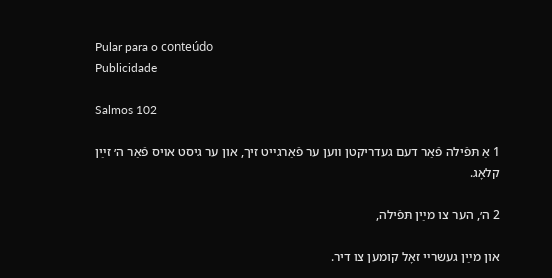Pular para o conteúdo
Publicidade

Salmos 102

1 אַ תּפֿילה פֿאַר דעם געדריקטן װען ער פֿאַרגײט זיך, און ער גיסט אױס פֿאַר ה׳ זײַן קלאָג.

2 ה׳, הער צו מײַן תּפֿילה,

און מײַן געשרײ זאָל קומען צו דיר.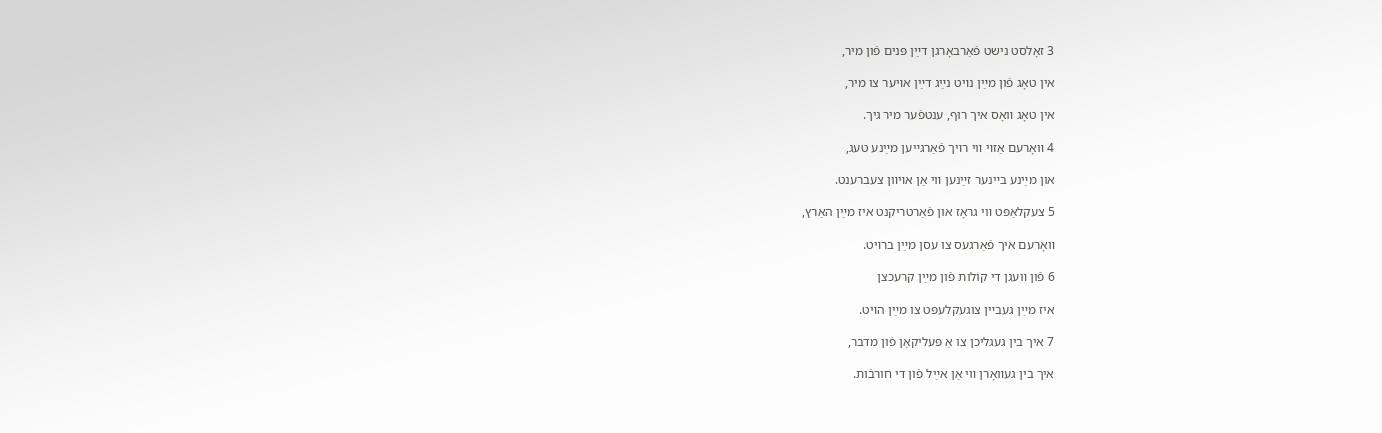3 זאָלסט נישט פֿאַרבאָרגן דײַן פּנים פֿון מיר,

אין טאָג פֿון מײַן נױט נײַג דײַן אױער צו מיר,

אין טאָג װאָס איך רוף, ענטפֿער מיר גיך.

4 װאָרעם אַזױ װי רױך פֿאַרגײען מײַנע טעג,

און מײַנע בײנער זײַנען װי אַן אױװן צעברענט.

5 צעקלאַפּט װי גראָז און פֿאַרטריקנט איז מײַן האַרץ,

װאָרעם איך פֿאַרגעס צו עסן מײַן ברױט.

6 פֿון װעגן די קוֹלות פֿון מײַן קרעכצן

איז מײַן געבײן צוגעקלעפּט צו מײַן הױט.

7 איך בין געגליכן צו אַ פּעליקאַן פֿון מדבר,

איך בין געװאָרן װי אַן אײַל פֿון די חורבֿות.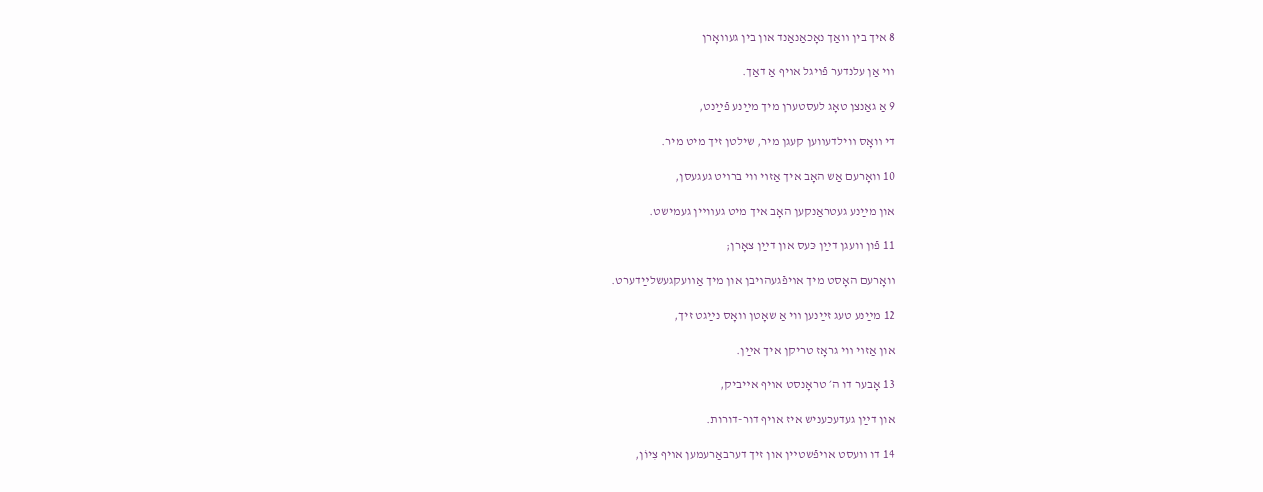8 איך בין װאַך נאָכאַנאַנד און בין געװאָרן

װי אַן עלנדער פֿױגל אױף אַ דאַך.

9 אַ גאַנצן טאָג לעסטערן מיך מײַנע פֿײַנט,

די װאָס װילדעװען קעגן מיר, שילטן זיך מיט מיר.

10 װאָרעם אַש האָב איך אַזױ װי ברױט געגעסן,

און מײַנע געטראַנקען האָב איך מיט געװײן געמישט.

11 פֿון װעגן דײַן כּעס און דײַן צאָרן;

װאָרעם האָסט מיך אױפֿגעהױבן און מיך אַװעקגעשלײַדערט.

12 מײַנע טעג זײַנען װי אַ שאָטן װאָס נײַגט זיך,

און אַזױ װי גראָז טריקן איך אײַן.

13 אָבער דו ה׳ טראָנסט אױף אײביק,

און דײַן געדעכעניש איז אױף דור-דורות.

14 דו װעסט אױפֿשטײן און זיך דערבאַרעמען אױף צִיוֹן,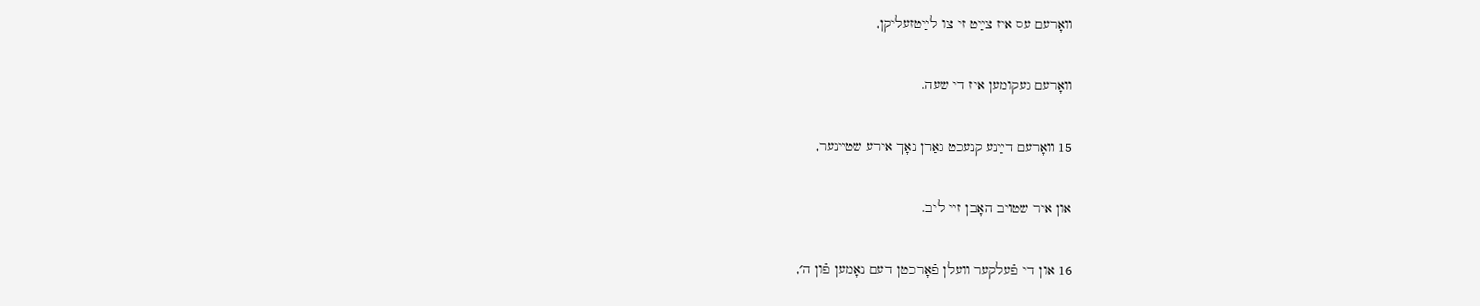װאָרעם עס איז צײַט זי צו לײַטזעליקן,

װאָרעם געקומען איז די שעה.

15 װאָרעם דײַנע קנעכט גאַרן נאָך אירע שטײנער,

און איר שטױב האָבן זײ ליב.

16 און די פֿעלקער װעלן פֿאָרכטן דעם נאָמען פֿון ה׳,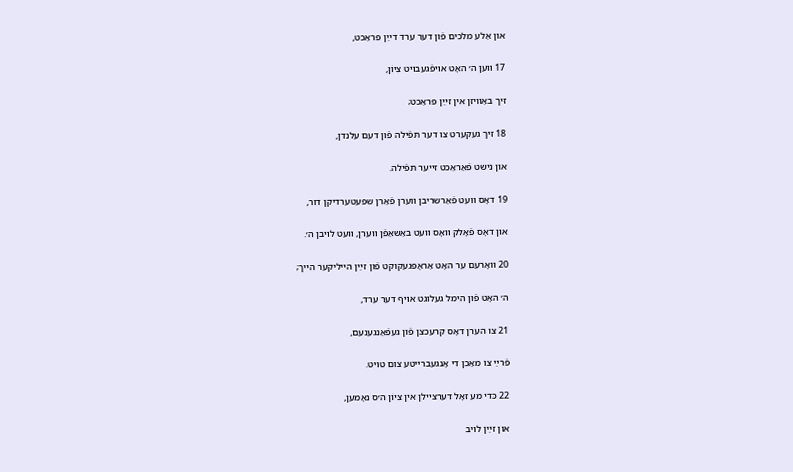און אַלע מלכים פֿון דער ערד דײַן פּראַכט,

17 װען ה׳ האָט אױפֿגעבױט צִיוֹן,

זיך באַװיזן אין זײַן פּראַכט;

18 זיך געקערט צו דער תּפֿילה פֿון דעם עלנדן,

און נישט פֿאַראַכט זײער תּפֿילה.

19 דאָס װעט פֿאַרשריבן װערן פֿאַרן שפּעטערדיקן דור,

און דאָס פֿאָלק װאָס װעט באַשאַפֿן װערן, װעט לױבן ה׳.

20 װאָרעם ער האָט אַראָפּגעקוקט פֿון זײַן הײליקער הײך;

ה׳ האָט פֿון הימל געלוגט אױף דער ערד,

21 צו הערן דאָס קרעכצן פֿון געפֿאַנגענעם,

פֿרײַ צו מאַכן די אָנגעברײטע צום טױט.

22 כּדי מע זאָל דערצײלן אין צִיוֹן ה׳ס נאָמען,

און זײַן לױב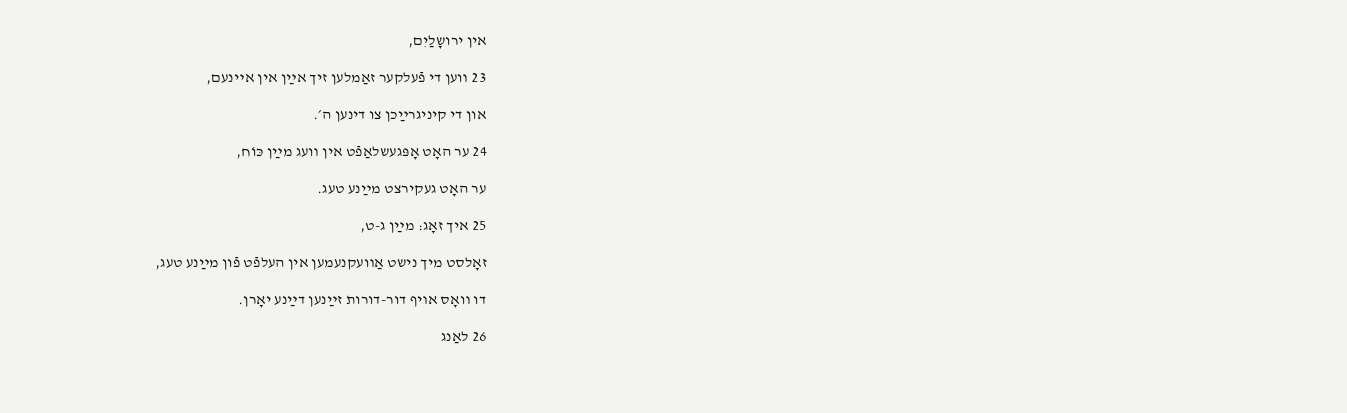אין ירושָלַיִם,

23 װען די פֿעלקער זאַמלען זיך אײַן אין אײנעם,

און די קיניגרײַכן צו דינען ה׳.

24 ער האָט אָפּגעשלאַפֿט אין װעג מײַן כּוֹח,

ער האָט געקירצט מײַנע טעג.

25 איך זאָג: מײַן ג-ט,

זאָלסט מיך נישט אַװעקנעמען אין העלפֿט פֿון מײַנע טעג,

דו װאָס אױף דור-דורות זײַנען דײַנע יאָרן.

26 לאַנג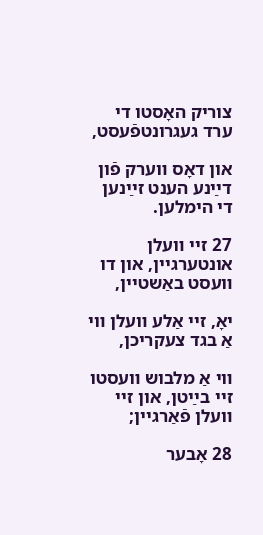צוריק האָסטו די ערד געגרונטפֿעסט,

און דאָס װערק פֿון דײַנע הענט זײַנען די הימלען.

27 זײ װעלן אונטערגײן, און דו װעסט באַשטײן,

יאָ, זײ אַלע װעלן װי אַ בגד צעקריכן,

װי אַ מלבוש װעסטו זײ בײַטן, און זײ װעלן פֿאַרגײן;

28 אָבער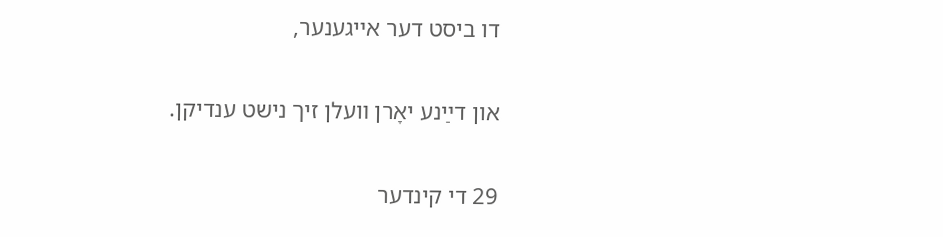דו ביסט דער אײגענער,

און דײַנע יאָרן װעלן זיך נישט ענדיקן.

29 די קינדער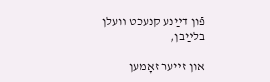פֿון דײַנע קנעכט װעלן בלײַבן,

און זײער זאָמען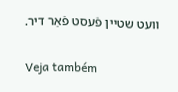װעט שטײן פֿעסט פֿאַר דיר.

Veja também